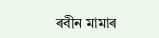ৰবীন মামাৰ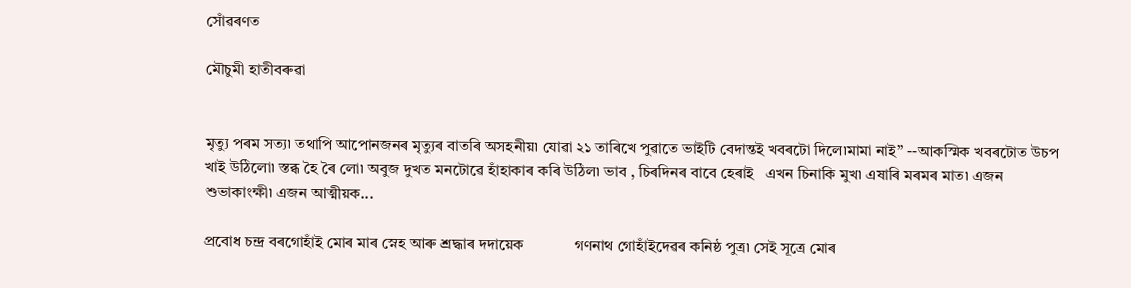সোঁৱৰণত

মৌচুমী হাতীবৰুৱা


মৃত্যু পৰম সত্য৷ তথাপি আপোনজনৰ মৃত্যুৰ বাতৰি অসহনীয়৷ যোৱা ২১ তাৰিখে পুৱাতে ভাইটি বেদান্তই খবৰটো দিলে৷মামা নাই” --আকস্মিক খবৰটোত উচপ খাই উঠিলো৷ স্তব্ধ হৈ ৰৈ লো৷ অবুজ দুখত মনটোৱে হাঁহাকাৰ কৰি উঠিল৷ ভাব , চিৰদিনৰ বাবে হেৰাই   এখন চিনাকি মুখ৷ এষাৰি মৰমৰ মাত৷ এজন শুভাকাংক্ষী৷ এজন আত্মীয়ক...

প্ৰবোধ চন্দ্ৰ বৰগোহাঁই মোৰ মাৰ স্নেহ আৰু শ্ৰদ্ধাৰ দদায়েক             গণনাথ গোহাঁইদেৱৰ কনিষ্ঠ পুত্ৰ৷ সেই সূত্ৰে মোৰ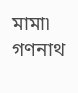মামা৷ গণনাথ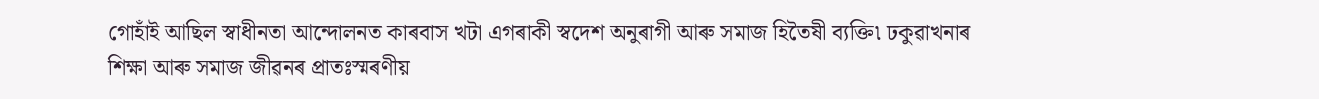গোহাঁই আছিল স্বাধীনতা আন্দোলনত কাৰবাস খটা এগৰাকী স্বদেশ অনুৰাগী আৰু সমাজ হিতৈষী ব্যক্তি৷ ঢকুৱাখনাৰ শিক্ষা আৰু সমাজ জীৱনৰ প্ৰাতঃস্মৰণীয়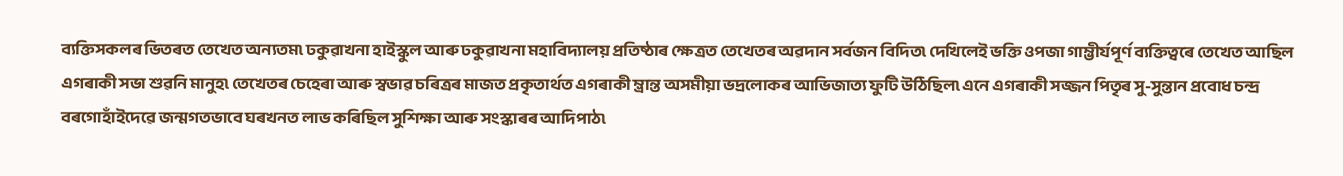ব্যক্তিসকলৰ ভিতৰত তেখেত অন্যতম৷ ঢকুৱাখনা হাইস্কুল আৰু ঢকুৱাখনা মহাবিদ্যালয় প্ৰতিষ্ঠাৰ ক্ষেত্ৰত তেখেতৰ অৱদান সৰ্বজন বিদিত৷ দেখিলেই ভক্তি ওপজা গাম্ভীৰ্যপূৰ্ণ ব্যক্তিত্বৰে তেখেত আছিল এগৰাকী সভা শুৱনি মানুহ৷ তেখেতৰ চেহেৰা আৰু স্বভাৱ চৰিত্ৰৰ মাজত প্ৰকৃতাৰ্থত এগৰাকী ম্ভ্ৰান্ত অসমীয়া ভদ্ৰলোকৰ আভিজাত্য ফুটি উঠিছিল৷ এনে এগৰাকী সজ্জন পিতৃৰ সু-সুন্তান প্ৰবোধ চন্দ্ৰ বৰগোহাঁইদেৱে জন্মগতভাবে ঘৰখনত লাভ কৰিছিল সুশিক্ষা আৰু সংস্কাৰৰ আদিপাঠ৷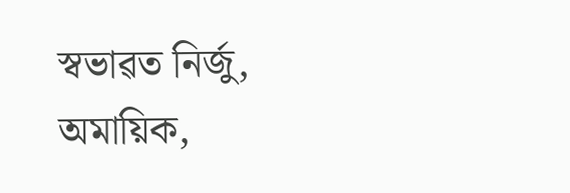স্বভাৱত নিৰ্জু, অমায়িক,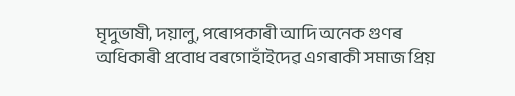মৃদুভাষী, দয়ালু, পৰোপকাৰী আদি অনেক গুণৰ অধিকাৰী প্ৰবোধ বৰগোহাঁইদেৱ এগৰাকী সমাজ প্ৰিয়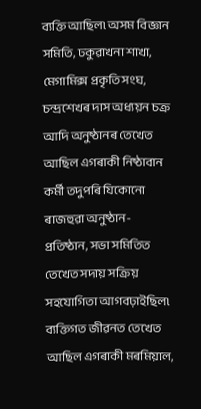ব্যক্তি আছিল৷ অসম বিজ্ঞান সমিতি, ঢকুৱাখনা শাখা, মেগামিক্স প্ৰকৃতি সংঘ, চন্দ্ৰশেখৰ দাস অধ্যয়ন চক্ৰ আদি অনুষ্ঠানৰ তেখেত আছিল এগৰাকী নিষ্ঠাবান কৰ্মী তদুপৰি যিকোনো ৰাজহুৱা অনুষ্ঠান-প্ৰতিষ্ঠান, সভা সমিতিত তেখেত সদায় সক্ৰিয় সহযোগিতা আগবঢ়াইছিল৷ ব্যক্তিগত জীৱনত তেখেত আছিল এগৰাকী মৰমিয়াল,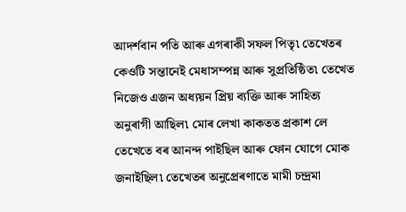আদৰ্শবান পতি আৰু এগৰাকী সফল পিতৃ৷ তেখেতৰ কেওটি সন্তানেই মেধাসম্পন্ন আৰু সুপ্ৰতিষ্ঠিত৷ তেখেত নিজেও এজন অধ্যয়ন প্ৰিয় ব্যক্তি আৰু সাহিত্য অনুৰাগী আছিল৷ মোৰ লেখা কাকতত প্ৰকাশ লে তেখেতে বৰ আনন্দ পাইছিল আৰু ফোন যোগে মোক জনাইছিল৷ তেখেতৰ অনুপ্ৰেৰণাতে মামী চন্দ্ৰমা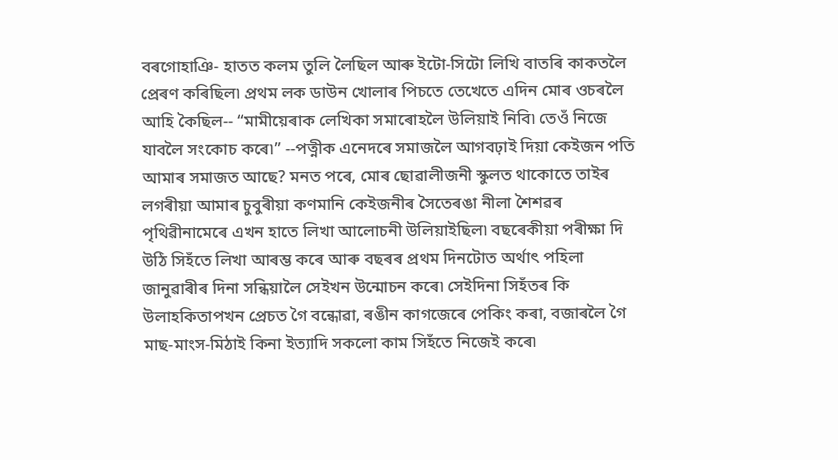বৰগোহাঞি- হাতত কলম তুলি লৈছিল আৰু ইটো-সিটো লিখি বাতৰি কাকতলৈ প্ৰেৰণ কৰিছিল৷ প্ৰথম লক ডাউন খোলাৰ পিচতে তেখেতে এদিন মোৰ ওচৰলৈ আহি কৈছিল-- “মামীয়েৰাক লেখিকা সমাৰোহলৈ উলিয়াই নিবি৷ তেওঁ নিজে যাবলৈ সংকোচ কৰে৷” --পত্নীক এনেদৰে সমাজলৈ আগবঢ়াই দিয়া কেইজন পতি আমাৰ সমাজত আছে? মনত পৰে, মোৰ ছোৱালীজনী স্কুলত থাকোতে তাইৰ লগৰীয়া আমাৰ চুবুৰীয়া কণমানি কেইজনীৰ সৈতেৰঙা নীলা শৈশৱৰ পৃথিৱীনামেৰে এখন হাতে লিখা আলোচনী উলিয়াইছিল৷ বছৰেকীয়া পৰীক্ষা দি উঠি সিহঁতে লিখা আৰম্ভ কৰে আৰু বছৰৰ প্ৰথম দিনটোত অৰ্থাৎ পহিলা জানুৱাৰীৰ দিনা সন্ধিয়ালৈ সেইখন উন্মোচন কৰে৷ সেইদিনা সিহঁতৰ কি উলাহকিতাপখন প্ৰেচত গৈ বন্ধোৱা, ৰঙীন কাগজেৰে পেকিং কৰা, বজাৰলৈ গৈ মাছ-মাংস-মিঠাই কিনা ইত্যাদি সকলো কাম সিহঁতে নিজেই কৰে৷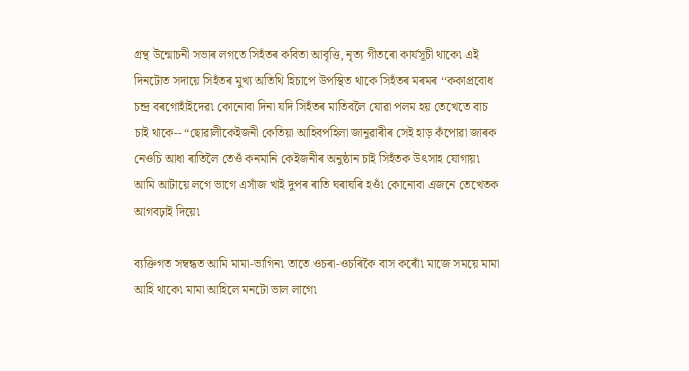গ্ৰন্থ উন্মোচনী সভাৰ লগতে সিহঁতৰ কবিতা আবৃত্তি, নৃত্য গীতৰো কাৰ্যসূচী থাকে৷ এই দিনটোত সদায়ে সিহঁতৰ মুখ্য অতিথি হিচাপে উপস্থিত থাকে সিহঁতৰ মৰমৰ ‘‘ককাপ্ৰবোধ চন্দ্ৰ বৰগোহাঁইদেৱ৷ কোনোবা দিনা যদি সিহঁতৰ মাতিবলৈ যোৱা পলম হয় তেখেতে বাচ চাই থাকে-- “ছোৱালীকেইজনী কেতিয়া আহিবপহিলা জানুৱাৰীৰ সেই হাড় কঁপোৱা জাৰক নেওচি আধা ৰাতিলৈ তেওঁ কনমানি কেইজনীৰ অনুষ্ঠান চাই সিহঁতক উৎসাহ যোগায়৷ আমি আটায়ে লগে ভাগে এসাঁজ খাই দুপৰ ৰাতি ঘৰাঘৰি হওঁ৷ কোনোবা এজনে তেখেতক আগবঢ়াই দিয়ে৷

ব্যক্তিগত সম্বন্ধত আমি মামা-ভাগিন৷ তাতে ওচৰা-ওচৰিকৈ বাস কৰোঁ৷ মাজে সময়ে মামা আহি থাকে৷ মামা আহিলে মনটো ভাল লাগে৷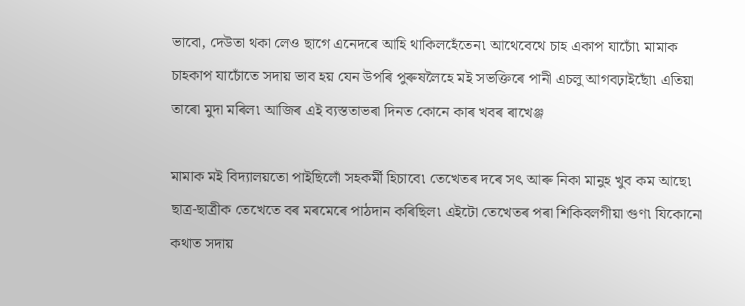ভাবো, দেউতা থকা লেও ছাগে এনেদৰে আহি থাকিলহেঁতেন৷ আথেবেথে চাহ একাপ যাচোঁ৷ মামাক চাহকাপ যাচোঁতে সদায় ভাব হয় যেন উপৰি পুৰুষলৈহে মই সভক্তিৰে পানী এচলু আগবঢ়াইছোঁ৷ এতিয়া তাৰো মুদা মৰিল৷ আজিৰ এই ব্যস্ততাভৰা দিনত কোনে কাৰ খবৰ ৰাখেঞ্জ

মামাক মই বিদ্যালয়তো পাইছিলোঁ সহকৰ্মী হিচাবে৷ তেখেতৰ দৰে সৎ আৰু নিকা মানুহ খুব কম আছে৷ ছাত্ৰ-ছাত্ৰীক তেখেতে বৰ মৰমেৰে পাঠদান কৰিছিল৷ এইটো তেখেতৰ পৰা শিকিবলগীয়া গুণ৷ যিকোনো কথাত সদায়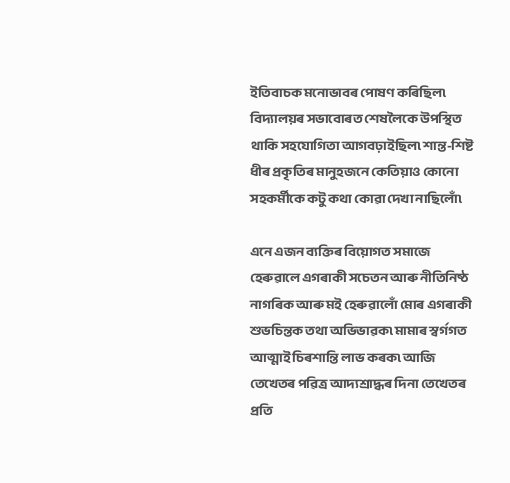ইতিবাচক মনোভাবৰ পোষণ কৰিছিল৷ বিদ্যালয়ৰ সভাবোৰত শেষলৈকে উপস্থিত থাকি সহযোগিতা আগবঢ়াইছিল৷ শান্ত-শিষ্ট ধীৰ প্ৰকৃতিৰ মানুহজনে কেতিয়াও কোনো সহকৰ্মীকে কটু কথা কোৱা দেখা নাছিলোঁ৷

এনে এজন ব্যক্তিৰ বিয়োগত সমাজে হেৰুৱালে এগৰাকী সচেতন আৰু নীতিনিষ্ঠ নাগৰিক আৰু মই হেৰুৱালোঁ মোৰ এগৰাকী শুভচিন্তক তথা অভিভাৱক৷ মামাৰ স্বৰ্গগত আত্মাই চিৰশান্তি লাভ কৰক৷ আজি তেখেতৰ পৱিত্ৰ আদ্যশ্ৰাদ্ধৰ দিনা তেখেতৰ প্ৰতি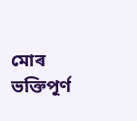মোৰ ভক্তিপূৰ্ণ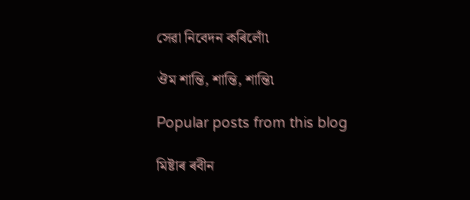সেৱা নিবেদন কৰিলোঁ৷

ঔম শান্তি, শান্তি, শান্তি৷

Popular posts from this blog

মিষ্টাৰ ৰবীন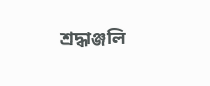শ্ৰদ্ধাঞ্জলি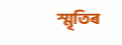স্মৃতিৰ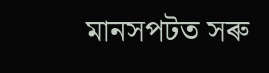মানসপটত সৰু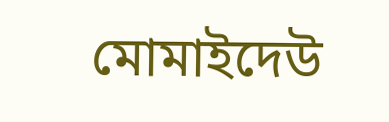মোমাইদেউ